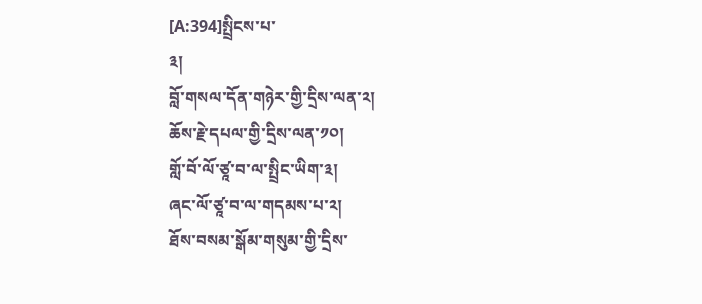[A:394]སྤྲིངས་པ་
༣།
བློ་གསལ་དོན་གཉེར་གྱི་དྲིས་ལན་༢།
ཆོས་རྗེ་དཔལ་གྱི་དྲིས་ལན་༡༠།
གློ་བོ་ལོ་ཙཱ་བ་ལ་སྤྲིང་ཡིག་༣།
ཞང་ལོ་ཙཱ་བ་ལ་གདམས་པ་༢།
ཐོས་བསམ་སྒོམ་གསུམ་གྱི་དྲིས་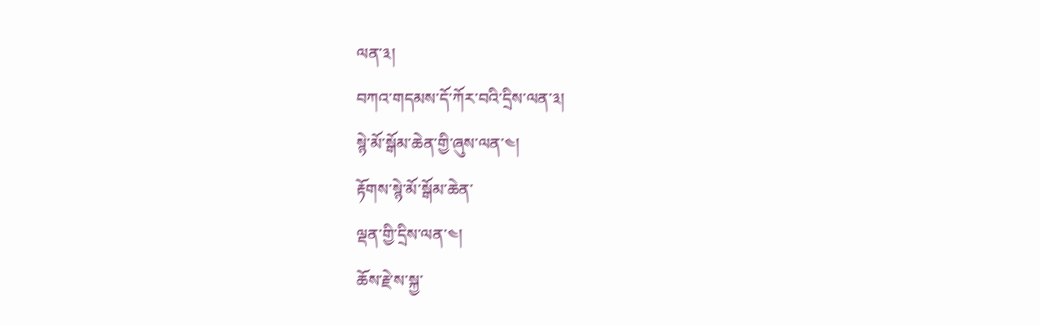ལན་༣།
བཀའ་གདམས་དོ་ཀོར་བའི་དྲིས་ལན་༣།
སྙེ་མོ་སྒོམ་ཆེན་གྱི་ཞུས་ལན་༤།
རྟོགས་སྙེ་མོ་སྒོམ་ཆེན་
ལྡན་གྱི་དྲིས་ལན་༤།
ཆོས་རྗེ་ས་སྐྱ་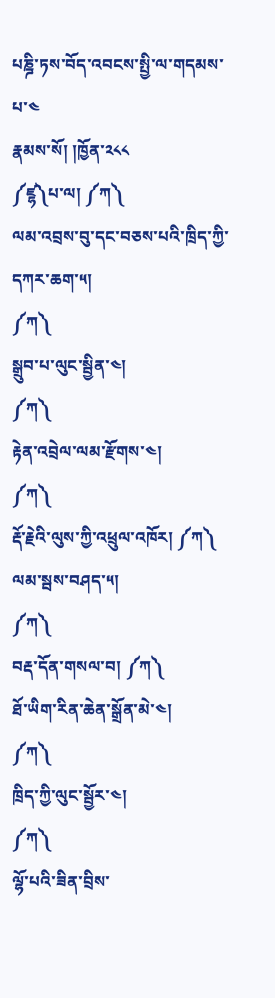པཎྜི་ཏས་བོད་འབངས་སྤྱི་ལ་གདམས་པ་༤
རྣམས་སོ། །ཁྱོན་༢༨༨
༼ཛྷ༽པ་ལ། ༼ཀ༽
ལམ་འབྲས་བུ་དང་བཅས་པའི་ཁྲིད་ཀྱི་དཀར་ཆག་༥།
༼ཀ༽
སྒྲུབ་པ་ལུང་སྦྱིན་༤།
༼ཀ༽
རྟེན་འབྲེལ་ལམ་རྫོགས་༤།
༼ཀ༽
རྡོ་རྗེའི་ལུས་ཀྱི་འཕྲུལ་འཁོར། ༼ཀ༽
ལམ་སྦས་བཤད་༥།
༼ཀ༽
བརྡ་དོན་གསལ་བ། ༼ཀ༽
ཐོ་ཡིག་རིན་ཆེན་སྒྲོན་མེ་༤།
༼ཀ༽
ཁྲིད་ཀྱི་ལུང་སྦྱོར་༤།
༼ཀ༽
ལྷོ་པའི་ཟིན་བྲིས་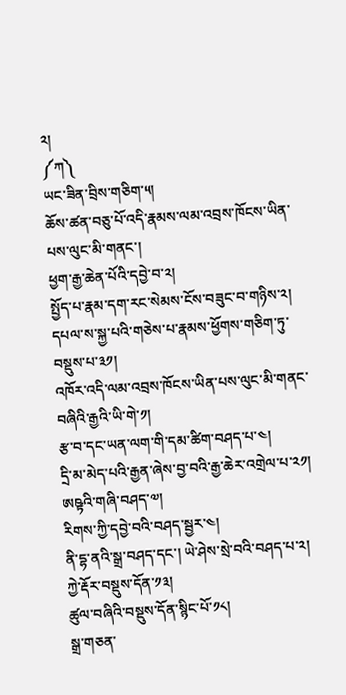༢།
༼ཀ༽
ཡང་ཟིན་བྲིས་གཅིག་༥།
ཆོས་ཚན་བཅུ་པོ་འདི་རྣམས་ལམ་འབྲས་ཁོངས་ཡིན་པས་ལུང་མི་གནང་།
ཕྱག་རྒྱ་ཆེན་པོའི་དབྱེ་བ་༢།
སྤྱོད་པ་རྣམ་དག་རང་སེམས་ངོས་བཟུང་བ་གཉིས་༢།
དཔལ་ས་སྐྱ་པའི་གཅེས་པ་རྣམས་ཕྱོགས་གཅིག་ཏུ་བསྡུས་པ་༣༡།
འཁོར་འདི་ལམ་འབྲས་ཁོངས་ཡིན་པས་ལུང་མི་གནང་
བཞིའི་རྒྱའི་ཡི་གེ་༡།
རྩ་བ་དང་ཡན་ལག་གི་དམ་ཚིག་བཤད་པ་༤།
དྲི་མ་མེད་པའི་རྒྱན་ཞེས་བྱ་བའི་རྒྱ་ཆེར་འགྲེལ་པ་༢༡།
ཨཥྟའི་གཞི་བཤད་༧།
རིགས་ཀྱི་དབྱེ་བའི་བཤད་སྦྱར་༤།
ནི་དྷ་ནའི་སྒྲ་བཤད་དང་། ཡེ་ཤེས་སྲེ་བའི་བཤད་པ་༢།
ཀྱེ་རྡོར་བསྡུས་དོན་༡༣།
ཚུལ་བཞིའི་བསྡུས་དོན་སྙིང་པོ་༡༨།
སྒྲ་གཅན་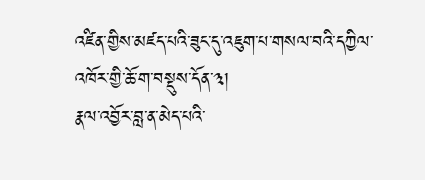འཛིན་གྱིས་མཛད་པའི་ཟུང་དུ་འཇུག་པ་གསལ་བའི་དཀྱིལ་འཁོར་གྱི་ཆོ་ག་བསྡུས་དོན་༣།
རྣལ་འབྱོར་བླ་ན་མེད་པའི་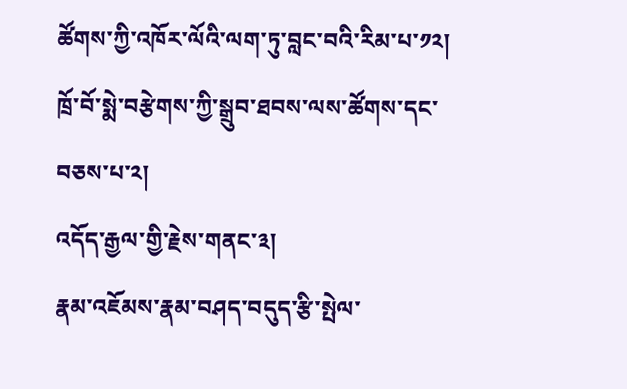ཚོགས་ཀྱི་འཁོར་ལོའི་ལག་ཏུ་བླང་བའི་རིམ་པ་༡༢།
ཁྲོ་བོ་སྨེ་བརྩེགས་ཀྱི་སྒྲུབ་ཐབས་ལས་ཚོགས་དང་བཅས་པ་༢།
འདོད་རྒྱལ་གྱི་རྗེས་གནང་༣།
རྣམ་འཇོམས་རྣམ་བཤད་བདུད་རྩི་སྤེལ་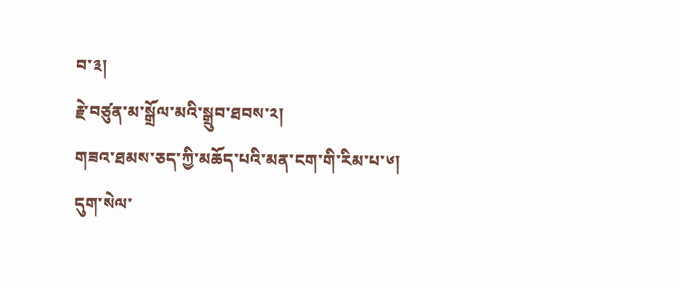བ་༣།
རྗེ་བཙུན་མ་སྒྲོལ་མའི་སྒྲུབ་ཐབས་༢།
གཟའ་ཐམས་ཅད་ཀྱི་མཆོད་པའི་མན་ངག་གི་རིམ་པ་༦།
དུག་སེལ་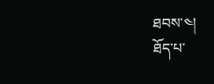ཐབས་༤།
ཐོད་པ་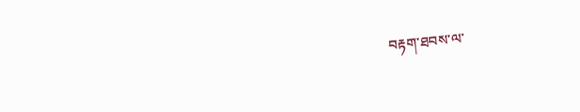བརྟག་ཐབས་ལ་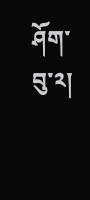ཤོག་བུ་༢།